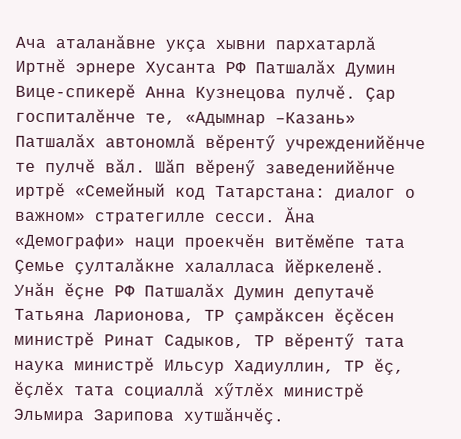Ача аталанăвне укçа хывни пархатарлă
Иртнӗ эрнере Хусанта РФ Патшалăх Думин Вице-спикерӗ Анна Кузнецова пулчӗ. Çар госпиталӗнче те, «Адымнар –Казань» Патшалăх автономлă вӗрентӳ учрежденийӗнче те пулчӗ вăл. Шăп вӗренӳ заведенийӗнче иртрӗ «Семейный код Татарстана: диалог о важном» стратегилле сесси. Ăна «Демографи» наци проекчӗн витӗмӗпе тата Çемье çулталăкне халалласа йӗркеленӗ. Унăн ӗçне РФ Патшалăх Думин депутачӗ Татьяна Ларионова, ТР çамрăксен ӗçӗсен министрӗ Ринат Садыков, ТР вӗрентӳ тата наука министрӗ Ильсур Хадиуллин, ТР ӗç, ӗçлӗх тата социаллă хӳтлӗх министрӗ Эльмира Зарипова хутшăнчӗç.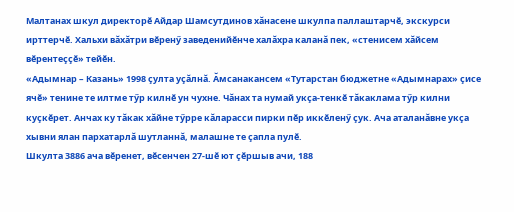Малтанах шкул директорӗ Айдар Шамсутдинов хăнасене шкулпа паллаштарчӗ, экскурси ирттерчӗ. Хальхи вăхăтри вӗренӳ заведенийӗнче халăхра каланă пек, «стенисем хăйсем вӗрентеççӗ» тейӗн.
«Адымнар – Казань» 1998 çулта уçăлнă. Ăмсанакансем «Тутарстан бюджетне «Адымнарах» çисе ячӗ» тенине те илтме тӳр килнӗ ун чухне. Чăнах та нумай укçа-тенкӗ тăкаклама тӳр килни куçкӗрет. Анчах ку тăкак хăйне тӳрре кăларасси пирки пӗр иккӗленӳ çук. Ача аталанăвне укçа хывни ялан пархатарлă шутланнă, малашне те çапла пулӗ.
Шкулта 3886 ача вӗренет, вӗсенчен 27-шӗ ют çӗршыв ачи, 188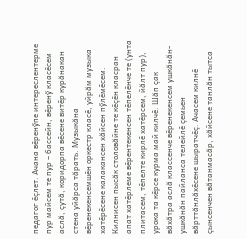педагог ӗçлет. Ачана вӗренӳпе интереслентерме пур майсем те пур – бассейн, вӗренӳ класӗсем аслă, çутă, коридорпа вӗсене витӗр курăнакан стена уйăрса тăрать. Музыкăна вӗренекенсемшӗн оркестр класӗ, уйрăм музыка хатӗрӗсене калакансен хăйсен пӳлӗмӗсем. Килнисен пысăк столовăйне те кӗçӗн класран апат хатӗрлеме вӗрентекенсен тӗпелӗнче те (унта плитасем, тӗпелте кирлӗ хатӗрсем, йăлт пур), урока та кӗрсе курма май килчӗ. Шăп çак вăхăтра аслă классенче вӗренекенсем ушкăнăн-ушкăнăн пайланса телейлӗ çемьен вăрттăнлăхӗсене шыратчӗç. Ачасем килнӗ çынсенчен вăтанмасăр, хăйсене танлăн тытса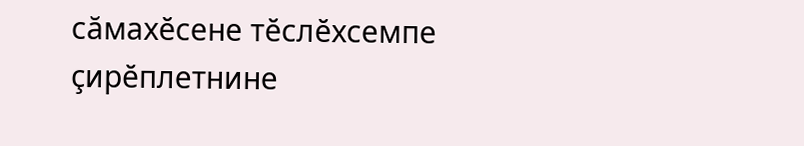сăмахӗсене тӗслӗхсемпе çирӗплетнине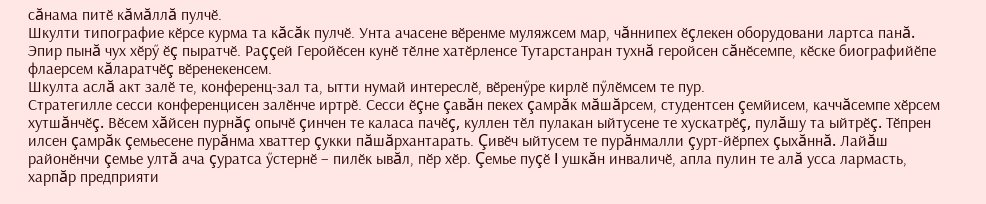сăнама питӗ кăмăллă пулчӗ.
Шкулти типографие кӗрсе курма та кăсăк пулчӗ. Унта ачасене вӗренме муляжсем мар, чăннипех ӗçлекен оборудовани лартса панă. Эпир пынă чух хӗрӳ ӗç пыратчӗ. Раççей Геройӗсен кунӗ тӗлне хатӗрленсе Тутарстанран тухнă геройсен сăнӗсемпе, кӗске биографийӗпе флаерсем кăларатчӗç вӗренекенсем.
Шкулта аслă акт залӗ те, конференц-зал та, ытти нумай интереслӗ, вӗренӳре кирлӗ пӳлӗмсем те пур.
Стратегилле сесси конференцисен залӗнче иртрӗ. Сесси ӗçне çавăн пекех çамрăк мăшăрсем, студентсен çемйисем, каччăсемпе хӗрсем хутшăнчӗç. Вӗсем хăйсен пурнăç опычӗ çинчен те каласа пачӗç, куллен тӗл пулакан ыйтусене те хускатрӗç, пулăшу та ыйтрӗç. Тӗпрен илсен çамрăк çемьесене пурăнма хваттер çукки пăшăрхантарать. Çивӗч ыйтусем те пурăнмалли çурт-йӗрпех çыхăннă. Лайăш районӗнчи çемье ултă ача çуратса ӳстернӗ – пилӗк ывăл, пӗр хӗр. Çемье пуçӗ I ушкăн инваличӗ, апла пулин те алă усса лармасть, харпăр предприяти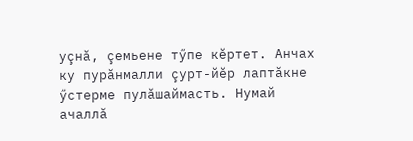уçнă, çемьене тӳпе кӗртет. Анчах ку пурăнмалли çурт-йӗр лаптăкне ӳстерме пулăшаймасть. Нумай ачаллă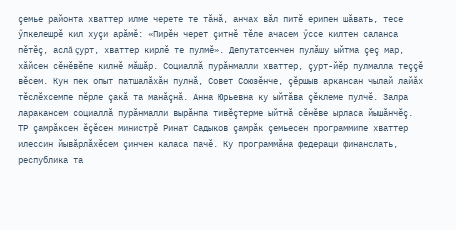çемье районта хваттер илме черете те тăнă, анчах вăл питӗ ерипен шăвать, тесе ӳпкелешрӗ кил хуçи арăмӗ: «Пирӗн черет çитнӗ тӗле ачасем ӳссе килтен саланса пӗтӗç, аслă çурт, хваттер кирлӗ те пулмӗ». Депутатсенчен пулăшу ыйтма çеç мар, хăйсен сӗнӗвӗпе килнӗ мăшăр. Социаллă пурăнмалли хваттер, çурт-йӗр пулмалла теççӗ вӗсем. Кун пек опыт патшалăхăн пулнă, Совет Союзӗнче, çӗршыв аркансан чылай лайăх тӗслӗхсемпе пӗрле çакă та манăçнă. Анна Юрьевна ку ыйтăва çӗклеме пулчӗ. Залра ларакансем социаллă пурăнмалли вырăнпа тивӗçтерме ыйтнă сӗнӗве ырласа йышăнчӗç.
ТР çамрăксен ӗçӗсен министрӗ Ринат Садыков çамрăк çемьесен программипе хваттер илессин йывăрлăхӗсем çинчен каласа пачӗ. Ку программăна федераци финанслать, республика та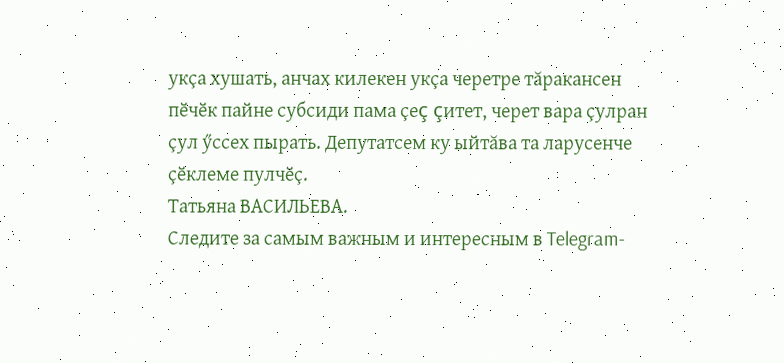укçа хушать, анчах килекен укçа черетре тăракансен пӗчӗк пайне субсиди пама çеç çитет, черет вара çулран çул ӳссех пырать. Депутатсем ку ыйтăва та ларусенче çӗклеме пулчӗç.
Татьяна ВАСИЛЬЕВА.
Следите за самым важным и интересным в Telegram-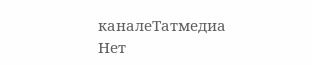каналеТатмедиа
Нет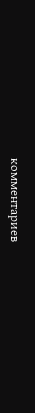комментариев